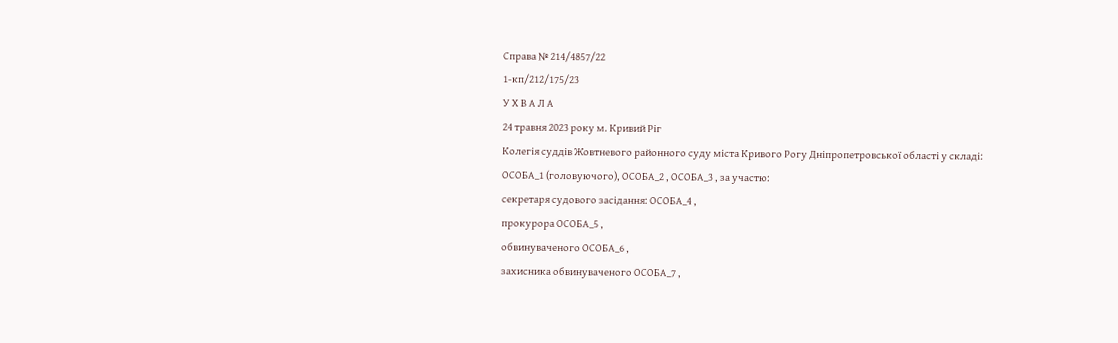Справа № 214/4857/22
1-кп/212/175/23
У Х В А Л А
24 травня 2023 року м. Кривий Ріг
Колегія суддів Жовтневого районного суду міста Кривого Рогу Дніпропетровської області у складі: ОСОБА_1 (головуючого), ОСОБА_2 , ОСОБА_3 , за участю:
секретаря судового засідання: ОСОБА_4 ,
прокурора ОСОБА_5 ,
обвинуваченого ОСОБА_6 ,
захисника обвинуваченого ОСОБА_7 ,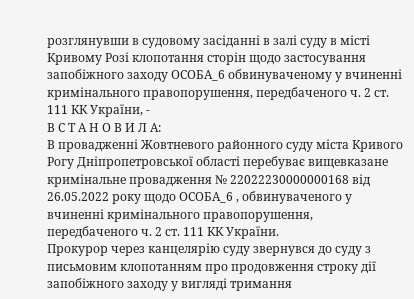розглянувши в судовому засіданні в залі суду в місті Кривому Розі клопотання сторін щодо застосування запобіжного заходу ОСОБА_6 обвинуваченому у вчиненні кримінального правопорушення, передбаченого ч. 2 ст. 111 КК України, -
В С Т А Н О В И Л А:
В провадженні Жовтневого районного суду міста Кривого Рогу Дніпропетровської області перебуває вищевказане кримінальне провадження № 22022230000000168 від 26.05.2022 року щодо ОСОБА_6 , обвинуваченого у вчиненні кримінального правопорушення, передбаченого ч. 2 ст. 111 КК України.
Прокурор через канцелярію суду звернувся до суду з письмовим клопотанням про продовження строку дії запобіжного заходу у вигляді тримання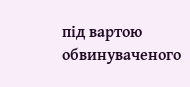під вартою обвинуваченого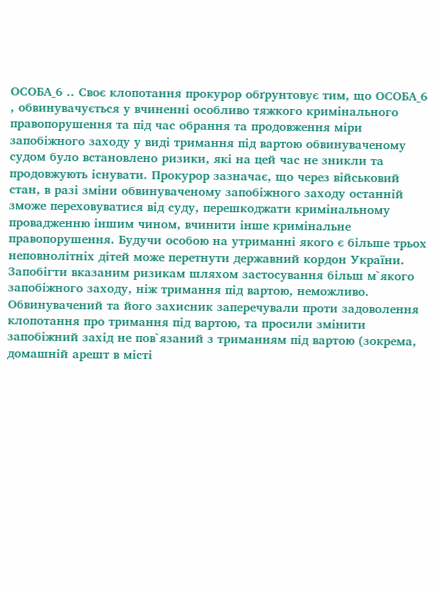ОСОБА_6 .. Своє клопотання прокурор обґрунтовує тим, що ОСОБА_6 , обвинувачується у вчиненні особливо тяжкого кримінального правопорушення та під час обрання та продовження міри запобіжного заходу у виді тримання під вартою обвинуваченому судом було встановлено ризики, які на цей час не зникли та продовжують існувати. Прокурор зазначає, що через військовий стан, в разі зміни обвинуваченому запобіжного заходу останній зможе переховуватися від суду, перешкоджати кримінальному провадженню іншим чином, вчинити інше кримінальне правопорушення. Будучи особою на утриманні якого є більше трьох неповнолітніх дітей може перетнути державний кордон України. Запобігти вказаним ризикам шляхом застосування більш м`якого запобіжного заходу, ніж тримання під вартою, неможливо.
Обвинувачений та його захисник заперечували проти задоволення клопотання про тримання під вартою, та просили змінити запобіжний захід не пов`язаний з триманням під вартою (зокрема, домашній арешт в місті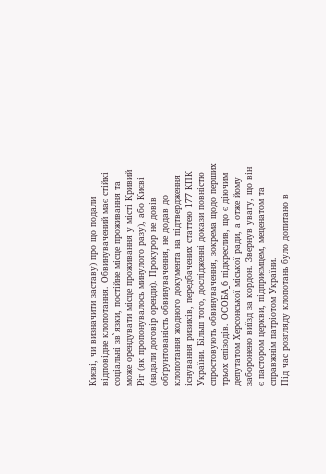Києві, чи визначити заставу) про що подали відповідне клопотання. Обвинувачений має стійкі соціальні зв`язки, постійне місце проживання та може орендувати місце проживання у місті Кривий Ріг (як пропонувалось минулого разу), або Києві (надали договір оренди). Прокурор не довів обґрунтованість обвинувачення, не додав до клопотання жодного документа на підтвердження існування ризиків, передбачених статтею 177 КПК України. Більш того, дослідженні докази повністю спростовують обвинувачення, зокрема щодо перших трьох епізодів. ОСОБА_6 підкреслив, що є діючим депутатом Херсонської міської ради, а отже йому заборонено виїзд за кордон. Звернув увагу, що він є пастором церкви, підприємцем, меценатом та справжнім патріотом України.
Під час розгляду клопотань було допитано в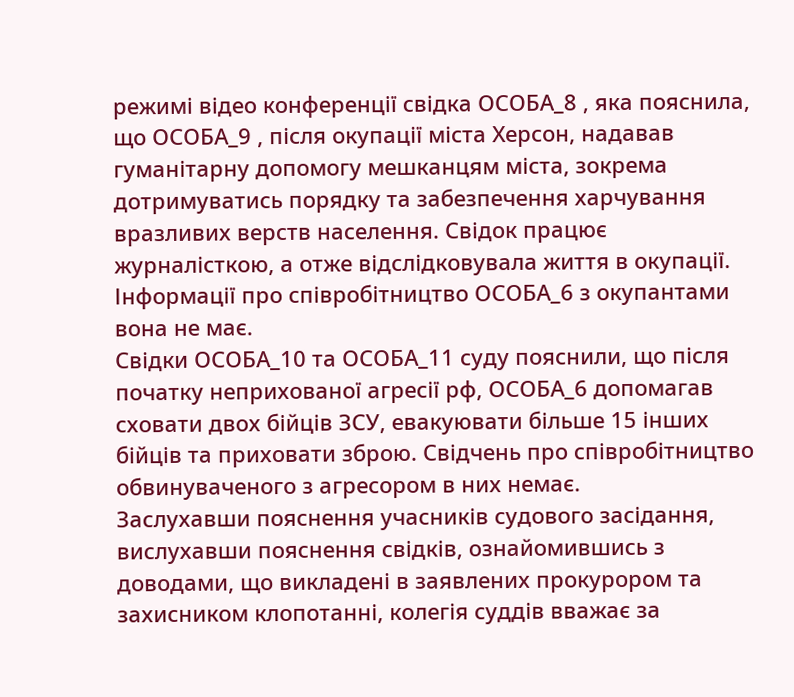режимі відео конференції свідка ОСОБА_8 , яка пояснила, що ОСОБА_9 , після окупації міста Херсон, надавав гуманітарну допомогу мешканцям міста, зокрема дотримуватись порядку та забезпечення харчування вразливих верств населення. Свідок працює журналісткою, а отже відслідковувала життя в окупації. Інформації про співробітництво ОСОБА_6 з окупантами вона не має.
Свідки ОСОБА_10 та ОСОБА_11 суду пояснили, що після початку неприхованої агресії рф, ОСОБА_6 допомагав сховати двох бійців ЗСУ, евакуювати більше 15 інших бійців та приховати зброю. Свідчень про співробітництво обвинуваченого з агресором в них немає.
Заслухавши пояснення учасників судового засідання, вислухавши пояснення свідків, ознайомившись з доводами, що викладені в заявлених прокурором та захисником клопотанні, колегія суддів вважає за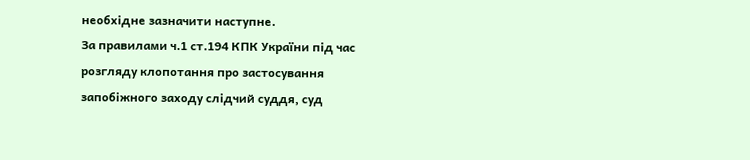необхідне зазначити наступне.
За правилами ч.1 ст.194 КПК України під час розгляду клопотання про застосування запобіжного заходу слідчий суддя, суд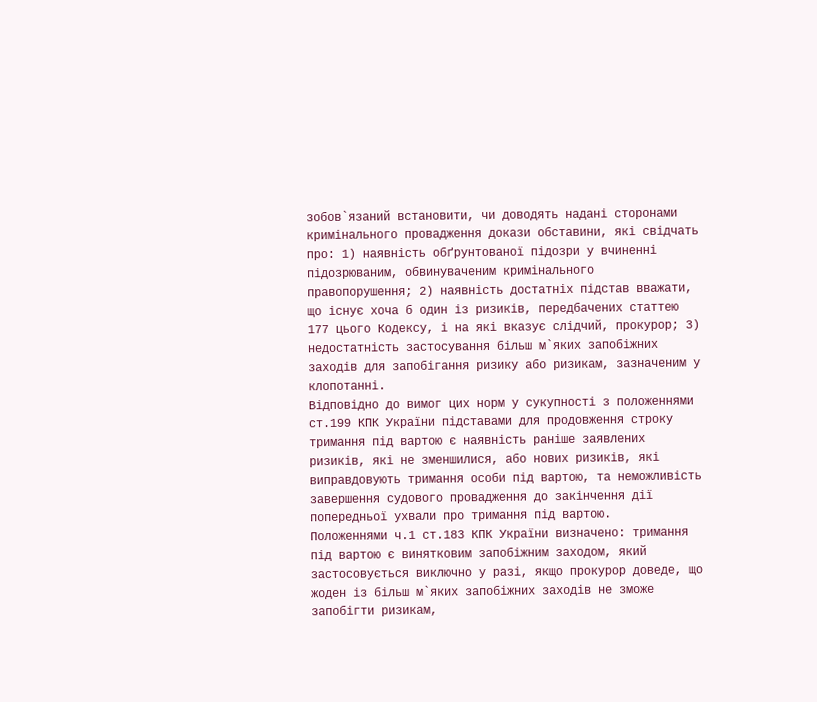зобов`язаний встановити, чи доводять надані сторонами кримінального провадження докази обставини, які свідчать про: 1) наявність обґрунтованої підозри у вчиненні підозрюваним, обвинуваченим кримінального правопорушення; 2) наявність достатніх підстав вважати, що існує хоча б один із ризиків, передбачених статтею 177 цього Кодексу, і на які вказує слідчий, прокурор; 3) недостатність застосування більш м`яких запобіжних заходів для запобігання ризику або ризикам, зазначеним у клопотанні.
Відповідно до вимог цих норм у сукупності з положеннями ст.199 КПК України підставами для продовження строку тримання під вартою є наявність раніше заявлених ризиків, які не зменшилися, або нових ризиків, які виправдовують тримання особи під вартою, та неможливість завершення судового провадження до закінчення дії попередньої ухвали про тримання під вартою.
Положеннями ч.1 ст.183 КПК України визначено: тримання під вартою є винятковим запобіжним заходом, який застосовується виключно у разі, якщо прокурор доведе, що жоден із більш м`яких запобіжних заходів не зможе запобігти ризикам,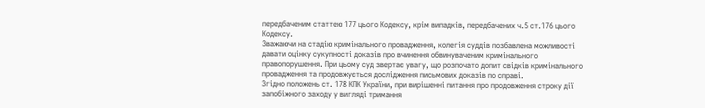передбаченим статтею 177 цього Кодексу, крім випадків, передбачених ч.5 ст.176 цього Кодексу.
Зважаючи на стадію кримінального провадження, колегія суддів позбавлена можливості давати оцінку сукупності доказів про вчинення обвинуваченим кримінального правопорушення. При цьому суд звертає увагу, що розпочато допит свідків кримінального провадження та продовжується дослідження письмових доказів по справі.
Згідно положень ст. 178 КПК України, при вирішенні питання про продовження строку дії запобіжного заходу у вигляді тримання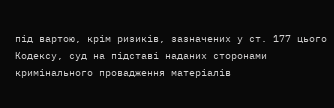під вартою, крім ризиків, зазначених у ст. 177 цього Кодексу, суд на підставі наданих сторонами кримінального провадження матеріалів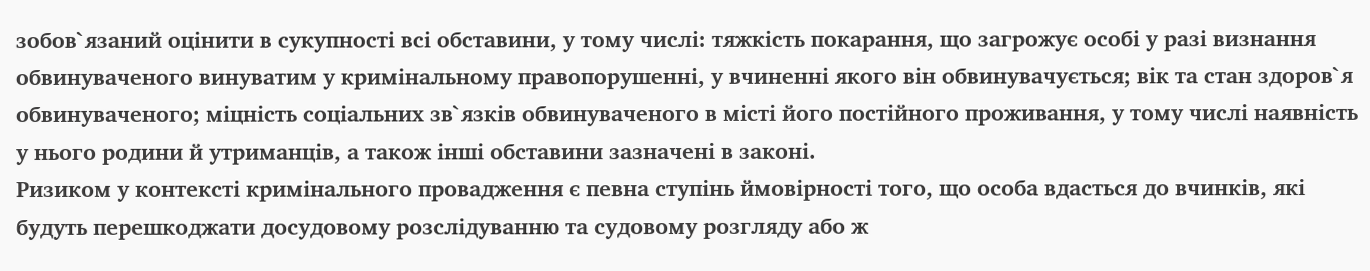зобов`язаний оцінити в сукупності всі обставини, у тому числі: тяжкість покарання, що загрожує особі у разі визнання обвинуваченого винуватим у кримінальному правопорушенні, у вчиненні якого він обвинувачується; вік та стан здоров`я обвинуваченого; міцність соціальних зв`язків обвинуваченого в місті його постійного проживання, у тому числі наявність у нього родини й утриманців, а також інші обставини зазначені в законі.
Ризиком у контексті кримінального провадження є певна ступінь ймовірності того, що особа вдасться до вчинків, які будуть перешкоджати досудовому розслідуванню та судовому розгляду або ж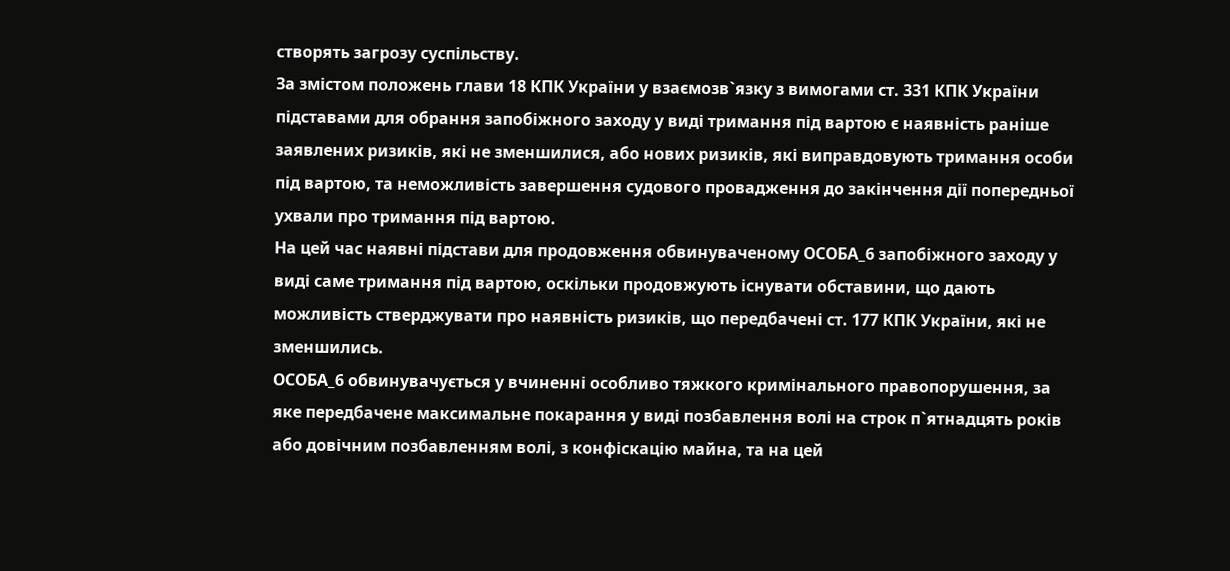створять загрозу суспільству.
За змістом положень глави 18 КПК України у взаємозв`язку з вимогами ст. 331 КПК України підставами для обрання запобіжного заходу у виді тримання під вартою є наявність раніше заявлених ризиків, які не зменшилися, або нових ризиків, які виправдовують тримання особи під вартою, та неможливість завершення судового провадження до закінчення дії попередньої ухвали про тримання під вартою.
На цей час наявні підстави для продовження обвинуваченому ОСОБА_6 запобіжного заходу у виді саме тримання під вартою, оскільки продовжують існувати обставини, що дають можливість стверджувати про наявність ризиків, що передбачені ст. 177 КПК України, які не зменшились.
ОСОБА_6 обвинувачується у вчиненні особливо тяжкого кримінального правопорушення, за яке передбачене максимальне покарання у виді позбавлення волі на строк п`ятнадцять років або довічним позбавленням волі, з конфіскацію майна, та на цей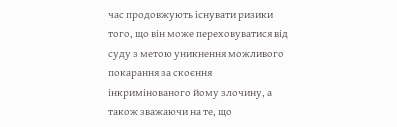час продовжують існувати ризики того, що він може переховуватися від суду з метою уникнення можливого покарання за скоєння інкримінованого йому злочину, а також зважаючи на те, що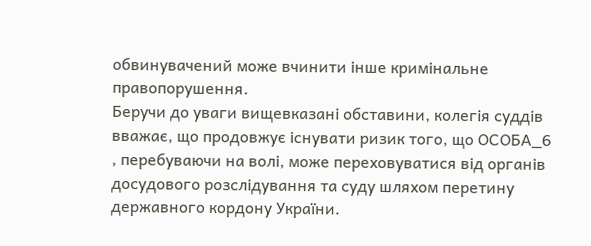обвинувачений може вчинити інше кримінальне правопорушення.
Беручи до уваги вищевказані обставини, колегія суддів вважає, що продовжує існувати ризик того, що ОСОБА_6 , перебуваючи на волі, може переховуватися від органів досудового розслідування та суду шляхом перетину державного кордону України.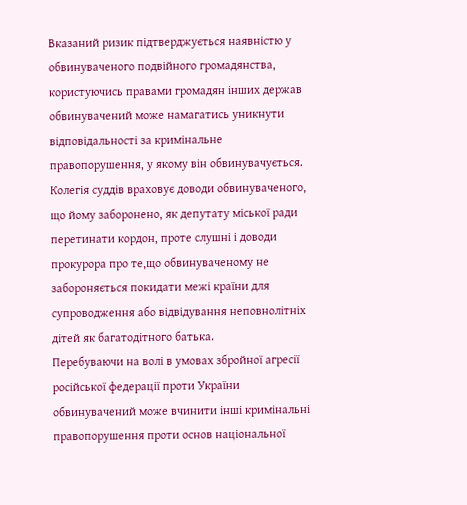Вказаний ризик підтверджується наявністю у обвинуваченого подвійного громадянства, користуючись правами громадян інших держав обвинувачений може намагатись уникнути відповідальності за кримінальне правопорушення, у якому він обвинувачується.
Колегія суддів враховує доводи обвинуваченого, що йому заборонено, як депутату міської ради перетинати кордон, проте слушні і доводи прокурора про те,що обвинуваченому не забороняється покидати межі країни для супроводження або відвідування неповнолітніх дітей як багатодітного батька.
Перебуваючи на волі в умовах збройної агресії російської федерації проти України обвинувачений може вчинити інші кримінальні правопорушення проти основ національної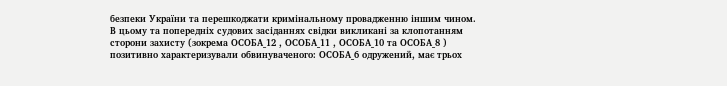безпеки України та перешкоджати кримінальному провадженню іншим чином.
В цьому та попередніх судових засіданнях свідки викликані за клопотанням сторони захисту (зокрема ОСОБА_12 , ОСОБА_11 , ОСОБА_10 та ОСОБА_8 ) позитивно характеризували обвинуваченого: ОСОБА_6 одружений, має трьох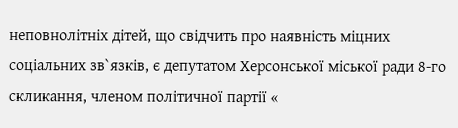неповнолітніх дітей, що свідчить про наявність міцних соціальних зв`язків, є депутатом Херсонської міської ради 8-го скликання, членом політичної партії «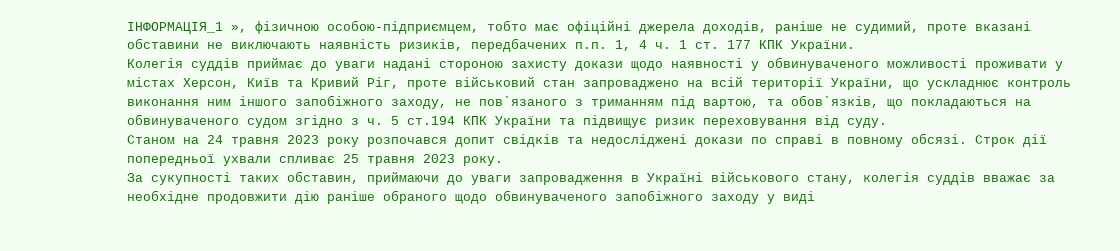ІНФОРМАЦІЯ_1 », фізичною особою-підприємцем, тобто має офіційні джерела доходів, раніше не судимий, проте вказані обставини не виключають наявність ризиків, передбачених п.п. 1, 4 ч. 1 ст. 177 КПК України.
Колегія суддів приймає до уваги надані стороною захисту докази щодо наявності у обвинуваченого можливості проживати у містах Херсон, Київ та Кривий Ріг, проте військовий стан запроваджено на всій території України, що ускладнює контроль виконання ним іншого запобіжного заходу, не пов`язаного з триманням під вартою, та обов`язків, що покладаються на обвинуваченого судом згідно з ч. 5 ст.194 КПК України та підвищує ризик переховування від суду.
Станом на 24 травня 2023 року розпочався допит свідків та недосліджені докази по справі в повному обсязі. Строк дії попередньої ухвали спливає 25 травня 2023 року.
За сукупності таких обставин, приймаючи до уваги запровадження в Україні військового стану, колегія суддів вважає за необхідне продовжити дію раніше обраного щодо обвинуваченого запобіжного заходу у виді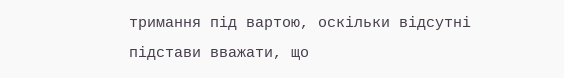тримання під вартою, оскільки відсутні підстави вважати, що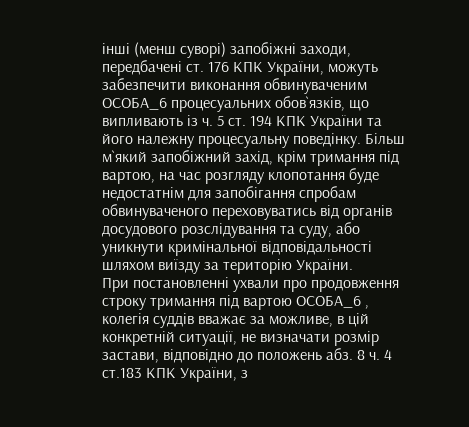інші (менш суворі) запобіжні заходи, передбачені ст. 176 КПК України, можуть забезпечити виконання обвинуваченим ОСОБА_6 процесуальних обов`язків, що випливають із ч. 5 ст. 194 КПК України та його належну процесуальну поведінку. Більш м`який запобіжний захід, крім тримання під вартою, на час розгляду клопотання буде недостатнім для запобігання спробам обвинуваченого переховуватись від органів досудового розслідування та суду, або уникнути кримінальної відповідальності шляхом виїзду за територію України.
При постановленні ухвали про продовження строку тримання під вартою ОСОБА_6 , колегія суддів вважає за можливе, в цій конкретній ситуації, не визначати розмір застави, відповідно до положень абз. 8 ч. 4 ст.183 КПК України, з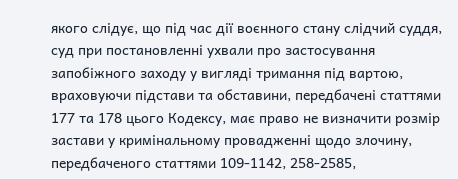якого слідує, що під час дії воєнного стану слідчий суддя, суд при постановленні ухвали про застосування запобіжного заходу у вигляді тримання під вартою, враховуючи підстави та обставини, передбачені статтями 177 та 178 цього Кодексу, має право не визначити розмір застави у кримінальному провадженні щодо злочину, передбаченого статтями 109-1142, 258-2585,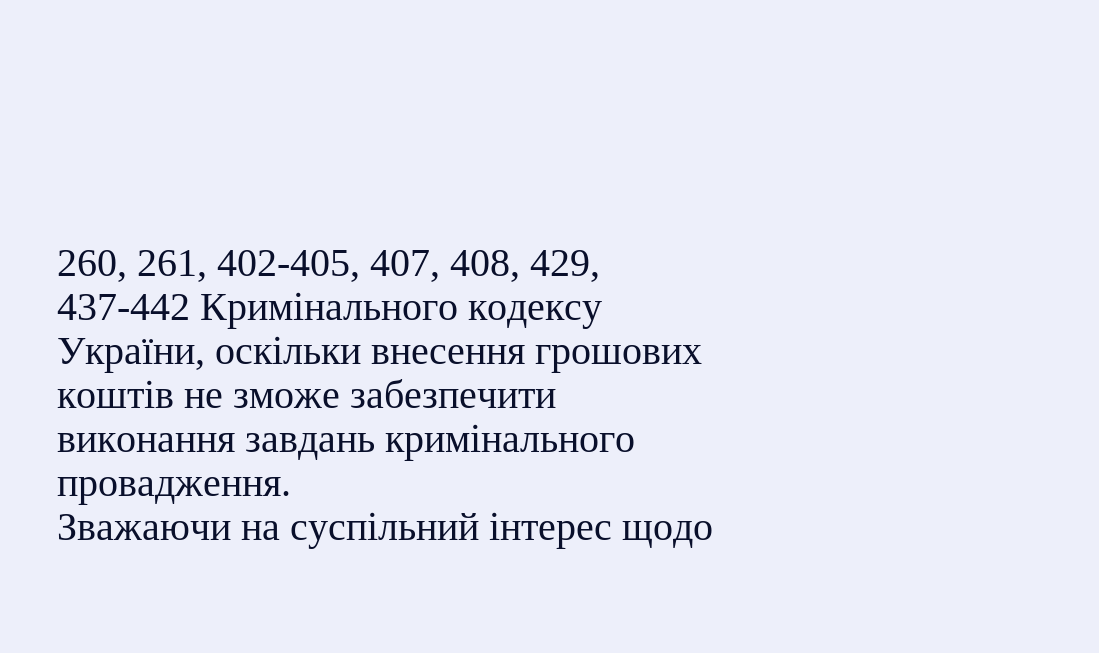260, 261, 402-405, 407, 408, 429, 437-442 Кримінального кодексу України, оскільки внесення грошових коштів не зможе забезпечити виконання завдань кримінального провадження.
Зважаючи на суспільний інтерес щодо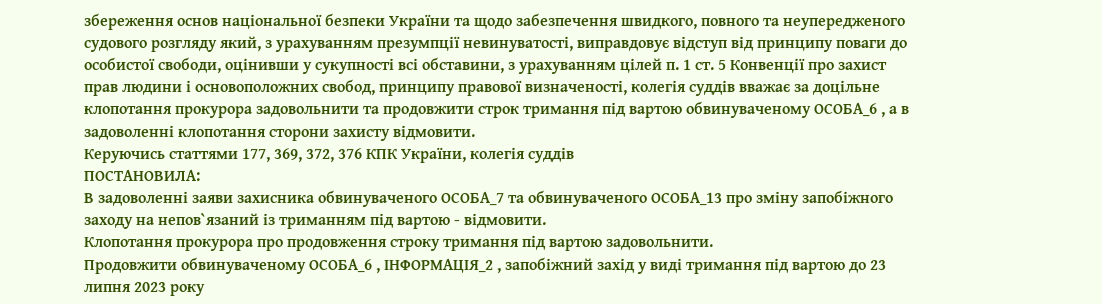збереження основ національної безпеки України та щодо забезпечення швидкого, повного та неупередженого судового розгляду який, з урахуванням презумпції невинуватості, виправдовує відступ від принципу поваги до особистої свободи, оцінивши у сукупності всі обставини, з урахуванням цілей п. 1 ст. 5 Конвенції про захист прав людини і основоположних свобод, принципу правової визначеності, колегія суддів вважає за доцільне клопотання прокурора задовольнити та продовжити строк тримання під вартою обвинуваченому ОСОБА_6 , а в задоволенні клопотання сторони захисту відмовити.
Керуючись статтями 177, 369, 372, 376 КПК України, колегія суддів
ПОСТАНОВИЛА:
В задоволенні заяви захисника обвинуваченого ОСОБА_7 та обвинуваченого ОСОБА_13 про зміну запобіжного заходу на непов`язаний із триманням під вартою - відмовити.
Клопотання прокурора про продовження строку тримання під вартою задовольнити.
Продовжити обвинуваченому ОСОБА_6 , ІНФОРМАЦІЯ_2 , запобіжний захід у виді тримання під вартою до 23 липня 2023 року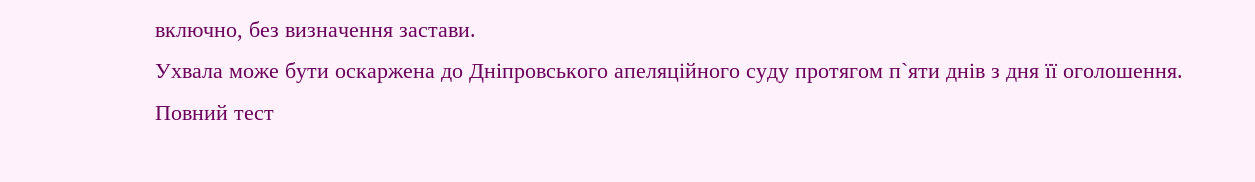включно, без визначення застави.
Ухвала може бути оскаржена до Дніпровського апеляційного суду протягом п`яти днів з дня її оголошення.
Повний тест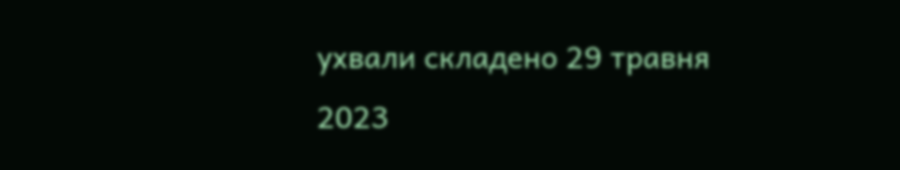ухвали складено 29 травня 2023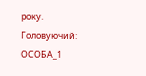року.
Головуючий: ОСОБА_1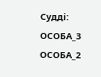Судді: ОСОБА_3
ОСОБА_2